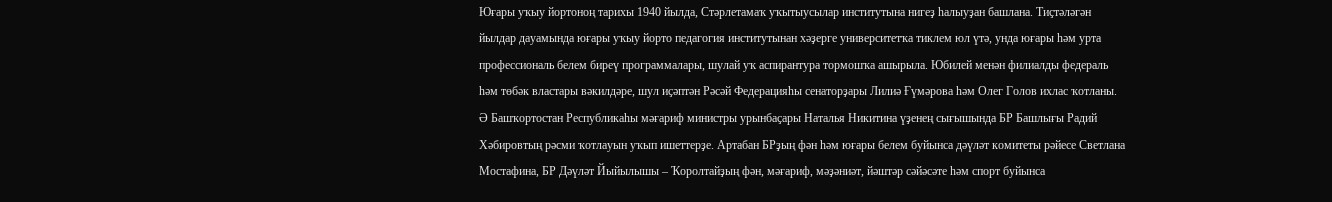Юғары уҡыу йортоноң тарихы 1940 йылда, Стәрлетамаҡ уҡытыусылар институтына нигеҙ һалыуҙан башлана. Тиҫтәләгән йылдар дауамында юғары уҡыу йорто педагогия институтынан хәҙерге университетҡа тиклем юл үтә, унда юғары һәм урта профессиональ белем биреү программалары, шулай уҡ аспирантура тормошҡа ашырыла. Юбилей менән филиалды федераль һәм төбәк властары вәкилдәре, шул иҫәптән Рәсәй Федерацияһы сенаторҙары Лилиә Ғүмәрова һәм Олег Голов ихлас ҡотланы. Ә Башҡортостан Республикаһы мәғариф министры урынбаҫары Наталья Никитина үҙенең сығышында БР Башлығы Радий Хәбировтың рәсми ҡотлауын уҡып ишеттерҙе. Артабан БРҙың фән һәм юғары белем буйынса дәүләт комитеты рәйесе Светлана Мостафина, БР Дәүләт Йыйылышы – Ҡоролтайҙың фән, мәғариф, мәҙәниәт, йәштәр сәйәсәте һәм спорт буйынса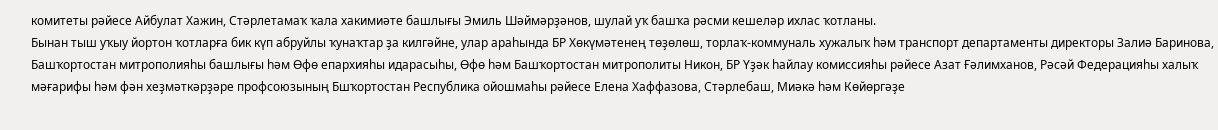комитеты рәйесе Айбулат Хажин, Стәрлетамаҡ ҡала хакимиәте башлығы Эмиль Шәймәрҙәнов, шулай уҡ башҡа рәсми кешеләр ихлас ҡотланы.
Бынан тыш уҡыу йортон ҡотларға бик күп абруйлы ҡунаҡтар ҙа килгәйне, улар араһында БР Хөкүмәтенең төҙөлөш, торлаҡ-коммуналь хужалыҡ һәм транспорт департаменты директоры Залиә Баринова, Башҡортостан митрополияһы башлығы һәм Өфө епархияһы идарасыһы, Өфө һәм Башҡортостан митрополиты Никон, БР Үҙәк һайлау комиссияһы рәйесе Азат Ғәлимханов, Рәсәй Федерацияһы халыҡ мәғарифы һәм фән хеҙмәткәрҙәре профсоюзының Бшҡортостан Республика ойошмаһы рәйесе Елена Хаффазова, Стәрлебаш, Миәкә һәм Көйөргәҙе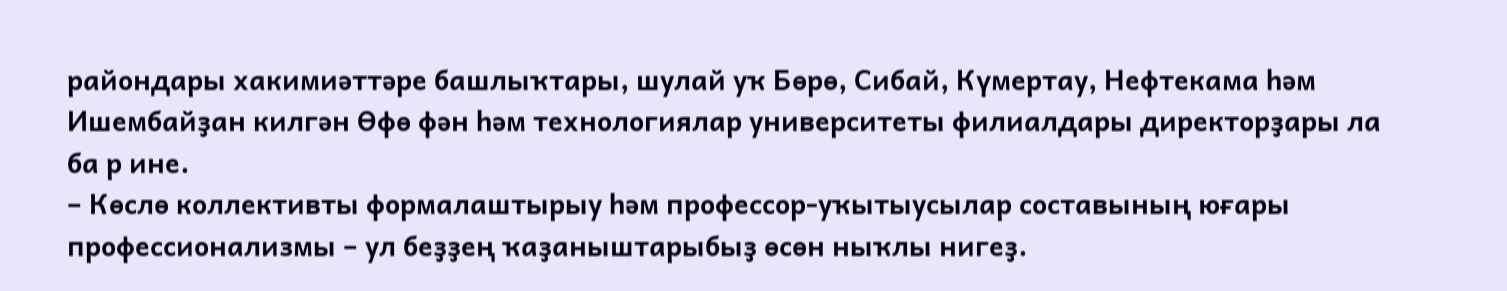райондары хакимиәттәре башлыҡтары, шулай уҡ Бөрө, Сибай, Күмертау, Нефтекама һәм Ишембайҙан килгән Өфө фән һәм технологиялар университеты филиалдары директорҙары ла ба р ине.
– Көслө коллективты формалаштырыу һәм профессор-уҡытыусылар составының юғары профессионализмы – ул беҙҙең ҡаҙаныштарыбыҙ өсөн ныҡлы нигеҙ.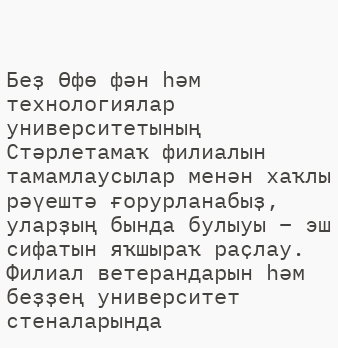Беҙ Өфө фән һәм технологиялар университетының Стәрлетамаҡ филиалын тамамлаусылар менән хаҡлы рәүештә ғорурланабыҙ, уларҙың бында булыуы – эш сифатын яҡшыраҡ раҫлау. Филиал ветерандарын һәм беҙҙең университет стеналарында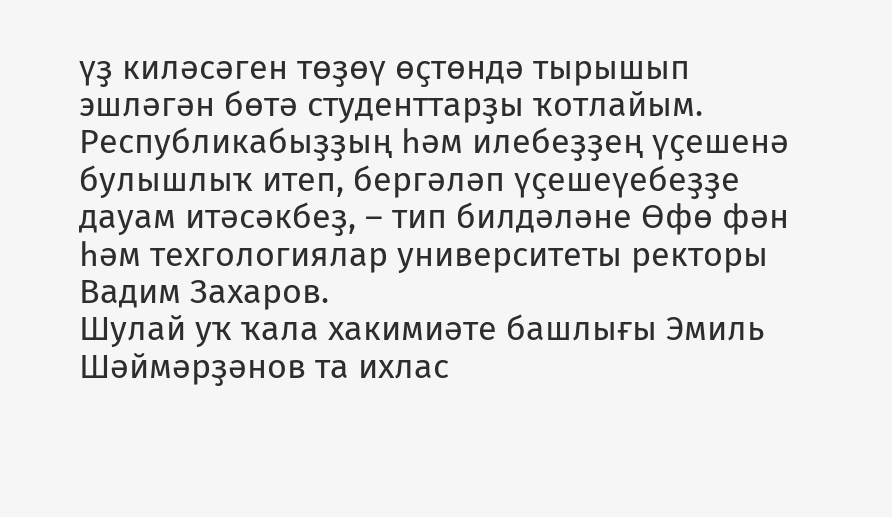үҙ киләсәген төҙөү өҫтөндә тырышып эшләгән бөтә студенттарҙы ҡотлайым. Республикабыҙҙың һәм илебеҙҙең үҫешенә булышлыҡ итеп, бергәләп үҫешеүебеҙҙе дауам итәсәкбеҙ, – тип билдәләне Өфө фән һәм техгологиялар университеты ректоры Вадим Захаров.
Шулай уҡ ҡала хакимиәте башлығы Эмиль Шәймәрҙәнов та ихлас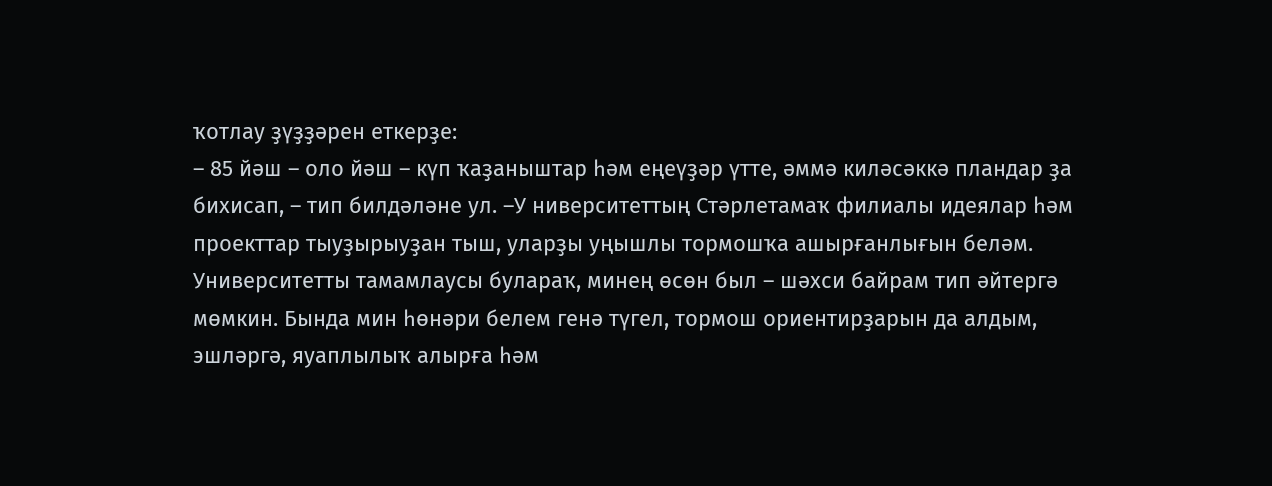ҡотлау ҙүҙҙәрен еткерҙе:
– 85 йәш – оло йәш – күп ҡаҙаныштар һәм еңеүҙәр үтте, әммә киләсәккә пландар ҙа бихисап, – тип билдәләне ул. –У ниверситеттың Стәрлетамаҡ филиалы идеялар һәм проекттар тыуҙырыуҙан тыш, уларҙы уңышлы тормошҡа ашырғанлығын беләм. Университетты тамамлаусы булараҡ, минең өсөн был – шәхси байрам тип әйтергә мөмкин. Бында мин һөнәри белем генә түгел, тормош ориентирҙарын да алдым, эшләргә, яуаплылыҡ алырға һәм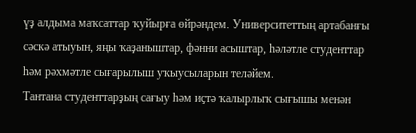үҙ алдыма маҡсаттар ҡуйырға өйрәндем. Университеттың артабанғы сәскә атыуын, яңы ҡаҙаныштар, фәнни асыштар, һәләтле студенттар һәм рәхмәтле сығарылыш уҡыусыларын теләйем.
Тантана студенттарҙың сағыу һәм иҫтә ҡалырлыҡ сығышы менән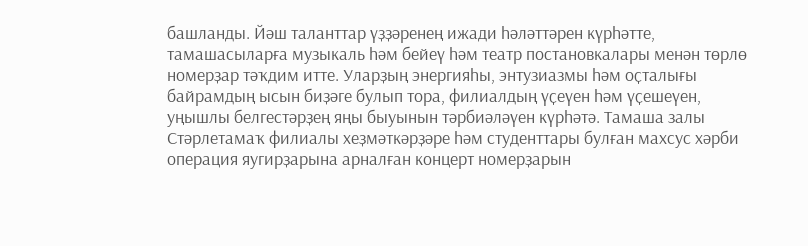башланды. Йәш таланттар үҙҙәренең ижади һәләттәрен күрһәтте, тамашасыларға музыкаль һәм бейеү һәм театр постановкалары менән төрлө номерҙар тәҡдим итте. Уларҙың энергияһы, энтузиазмы һәм оҫталығы байрамдың ысын биҙәге булып тора, филиалдың үҫеүен һәм үҫешеүен, уңышлы белгестәрҙең яңы быуынын тәрбиәләүен күрһәтә. Тамаша залы Стәрлетамаҡ филиалы хеҙмәткәрҙәре һәм студенттары булған махсус хәрби операция яугирҙарына арналған концерт номерҙарын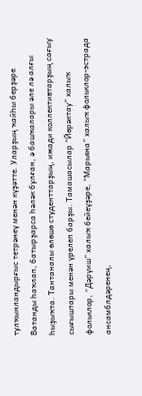тулҡынландырғыс тетрәнеү менән күҙәтте. Уларҙың ҡайһы берҙәре Ватанды һаҡлап, батырҙарса һәләк булған, ә башҡалары әле лә алғы һыҙыҡта. Тантаналы өлөшө студенттарҙың, ижади коллективтарҙың сағыу сығыштары менән үрелеп барҙы. Тамашасылар “Йөрәктау” халыҡ фольклор, “Дәрүиш” халыҡ бейеүҙәре, “Марьяна” халыҡ фольклор-эстрада ансамблдәренең,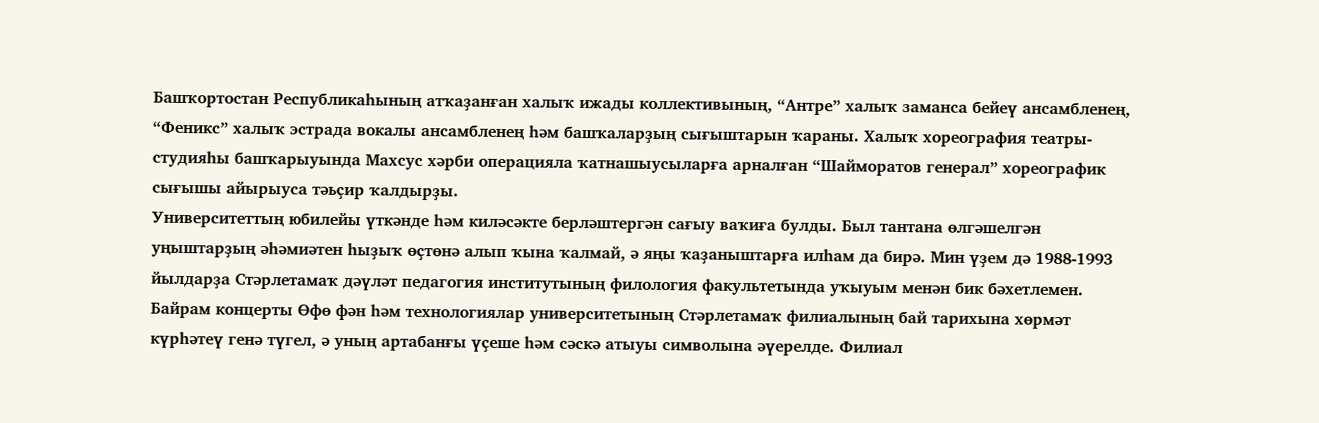Башҡортостан Республикаһының атҡаҙанған халыҡ ижады коллективының, “Антре” халыҡ заманса бейеү ансамбленең, “Феникс” халыҡ эстрада вокалы ансамбленең һәм башҡаларҙың сығыштарын ҡараны. Халыҡ хореография театры-студияһы башҡарыуында Махсус хәрби операцияла ҡатнашыусыларға арналған “Шайморатов генерал” хореографик сығышы айырыуса тәьҫир ҡалдырҙы.
Университеттың юбилейы үткәнде һәм киләсәкте берләштергән сағыу ваҡиға булды. Был тантана өлгәшелгән уңыштарҙың әһәмиәтен һыҙыҡ өҫтөнә алып ҡына ҡалмай, ә яңы ҡаҙаныштарға илһам да бирә. Мин үҙем дә 1988-1993 йылдарҙа Стәрлетамаҡ дәүләт педагогия институтының филология факультетында уҡыуым менән бик бәхетлемен.
Байрам концерты Өфө фән һәм технологиялар университетының Стәрлетамаҡ филиалының бай тарихына хөрмәт күрһәтеү генә түгел, ә уның артабанғы үҫеше һәм сәскә атыуы символына әүерелде. Филиал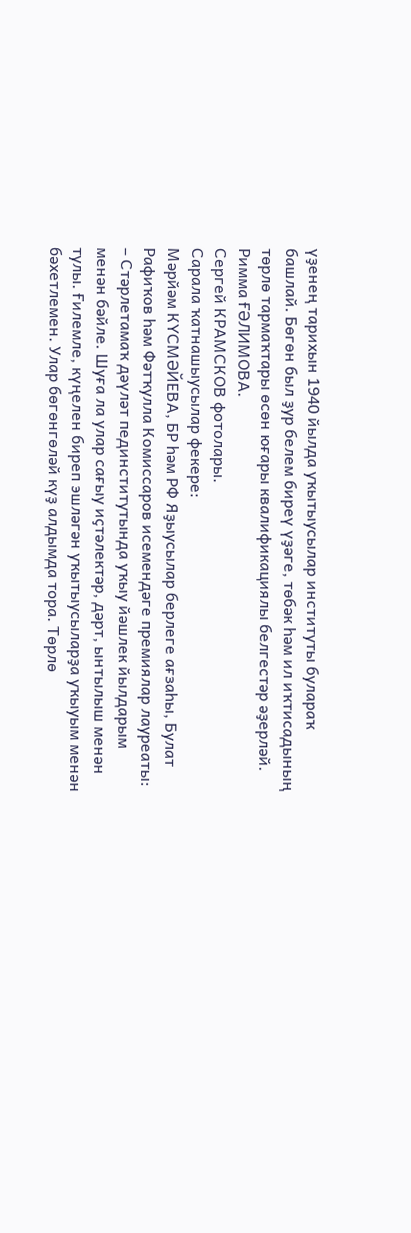үҙенең тарихын 1940 йылда уҡытыусылар институты булараҡ башлай. Бөгөн был ҙур белем биреү үҙәге, төбәк һәм ил иҡтисадының төрлө тармаҡтары өсөн юғары квалификациялы белгестәр әҙерләй.
Римма ҒӘЛИМОВА.
Сергей КРАМСКОВ фотолары.
Сарала ҡатнашыусылар фекере:
Мәрйәм КҮСМӘЙЕВА, БР һәм РФ Яҙыусылар берлеге ағзаһы, Булат Рафиҡов һәм Фәтҡулла Комиссаров исемендәге премиялар лауреаты:
– Стәрлетамаҡ дәүләт пединститутында уҡыу йәшлек йылдарым менән бәйле. Шуға ла улар сағыу иҫтәлектәр, дәрт, ынтылыш менән тулы. Ғилемле, күңелен биреп эшләгән уҡытыусыларҙа уҡыуым менән бәхетлемен. Улар бөгөнгөләй күҙ алдымда тора. Төрлө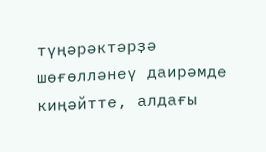түңәрәктәрҙә шөғөлләнеү даирәмде киңәйтте, алдағы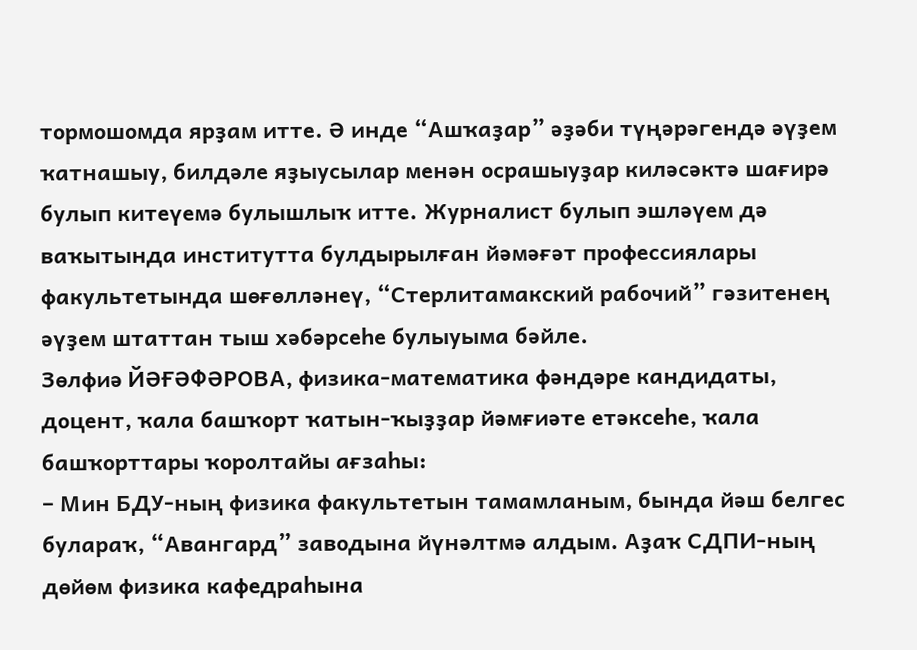тормошомда ярҙам итте. Ә инде “Ашҡаҙар” әҙәби түңәрәгендә әүҙем ҡатнашыу, билдәле яҙыусылар менән осрашыуҙар киләсәктә шағирә булып китеүемә булышлыҡ итте. Журналист булып эшләүем дә ваҡытында институтта булдырылған йәмәғәт профессиялары факультетында шөғөлләнеү, “Стерлитамакский рабочий” гәзитенең әүҙем штаттан тыш хәбәрсеһе булыуыма бәйле.
Зөлфиә ЙӘҒӘФӘРОВА, физика-математика фәндәре кандидаты, доцент, ҡала башҡорт ҡатын-ҡыҙҙар йәмғиәте етәксеһе, ҡала башҡорттары ҡоролтайы ағзаһы:
– Мин БДУ-ның физика факультетын тамамланым, бында йәш белгес булараҡ, “Авангард” заводына йүнәлтмә алдым. Аҙаҡ СДПИ-ның дөйөм физика кафедраһына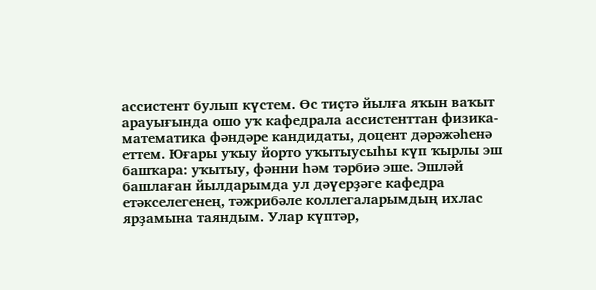ассистент булып күстем. Өс тиҫтә йылға яҡын ваҡыт арауығында ошо уҡ кафедрала ассистенттан физика-математика фәндәре кандидаты, доцент дәрәжәһенә еттем. Юғары уҡыу йорто уҡытыусыһы күп ҡырлы эш башҡара: уҡытыу, фәнни һәм тәрбиә эше. Эшләй башлаған йылдарымда ул дәүерҙәге кафедра етәкселегенең, тәжрибәле коллегаларымдың ихлас ярҙамына таяндым. Улар күптәр,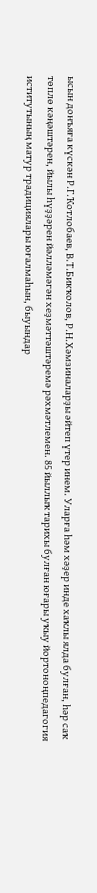ысын донъяға күскән Р.Г.Ҡотлобаев, В.Т.Бикҡолов, Р.Н.Хәмзиналарҙы әйтеп үтер инем. Уларға һәм хәҙер инде хаҡлы ялда булған, һәр саҡ төплө кәңәштәрен, йылы һүҙҙәрен йәлләмәгән хеҙмәттәштәремә рәхмәтлемен. 85 йыллыҡ тарихы булған юғары уҡыу йортоноңпедагогия иститутының матур традициялары юғалмаһын, быуындар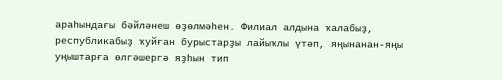араһындағы бәйләнеш өҙөлмәһен. Филиал алдына ҡалабыҙ, республикабыҙ ҡуйған бурыстарҙы лайыҡлы үтәп, яңынанан-яңы уңыштарға өлгәшергә яҙһын тип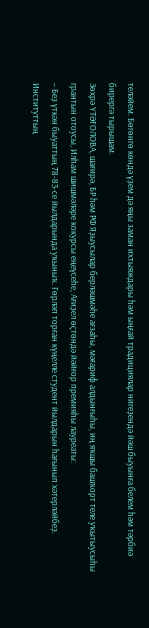теләйем. Бөгөнгө көндә үҙем дә яңы заман ихтыяждары һәм ыңғай традициялар нигеҙендә йәш быуынға белем һәм тәрбиә бирергә тырышам.
Зөхрә ҮТӘҒОЛОВА, шағирә, БР һәм РФ Яҙыусылар берләшмәһе ағзаһы, мәғариф алдынғыһы, иң яҡшы башҡорт теле уҡытыусыһы грантын отоусы, Илһам шишмәләре кокурсы еңеүсеһе, Ағиҙел өҫтөндә йәйғор премияһы лауреаты:
– Беҙ үткән быуаттың 78-83-се йылдарында уҡыныҡ. Гөрләп торған күңелле студент йылдарын һағынып хәтерләйбеҙ. Институттың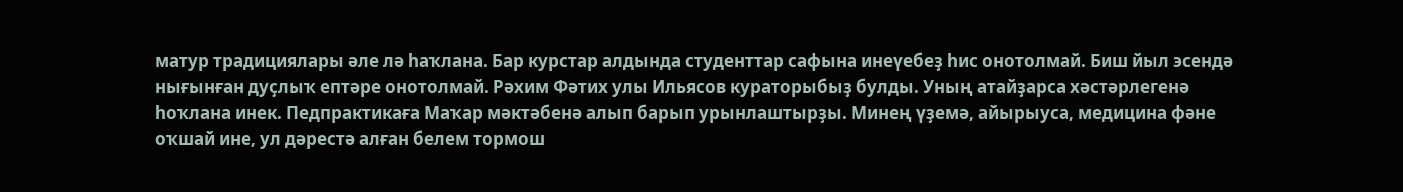матур традициялары әле лә һаҡлана. Бар курстар алдында студенттар сафына инеүебеҙ һис онотолмай. Биш йыл эсендә нығынған дуҫлыҡ ептәре онотолмай. Рәхим Фәтих улы Ильясов кураторыбыҙ булды. Уның атайҙарса хәстәрлегенә һоҡлана инек. Педпрактикаға Маҡар мәктәбенә алып барып урынлаштырҙы. Минең үҙемә, айырыуса, медицина фәне оҡшай ине, ул дәрестә алған белем тормош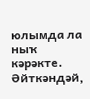юлымда ла ныҡ кәрәкте. Әйткәндәй,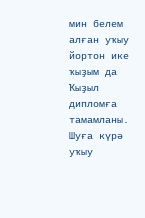мин белем алған уҡыу йортон ике ҡыҙым да Ҡыҙыл дипломға тамамланы. Шуға күрә уҡыу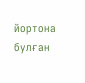йортона булған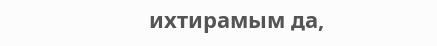ихтирамым да,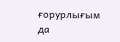ғорурлығым да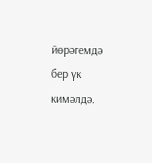йөрәгемдә бер үк кимәлдә.